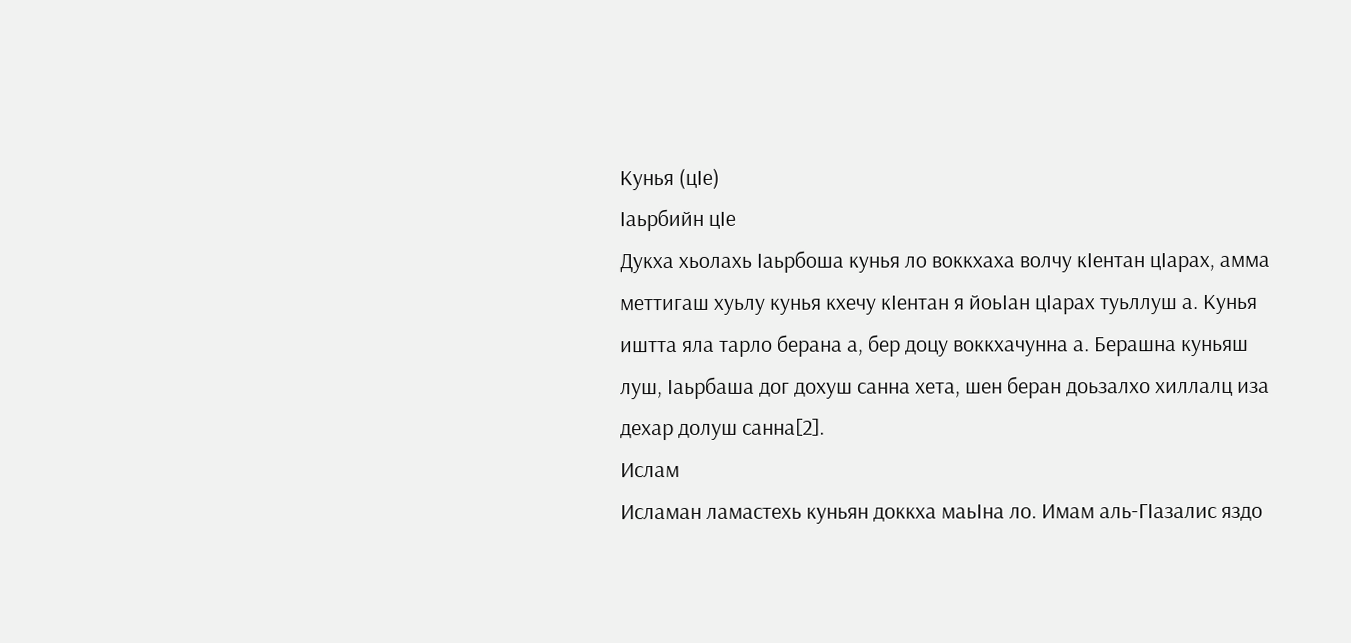Кунья (цӀе)
Iаьрбийн цIе
Дукха хьолахь Iаьрбоша кунья ло воккхаха волчу кIентан цIарах, амма меттигаш хуьлу кунья кхечу кIентан я йоьIан цIарах туьллуш а. Кунья иштта яла тарло берана а, бер доцу воккхачунна а. Берашна куньяш луш, Iаьрбаша дог дохуш санна хета, шен беран доьзалхо хиллалц иза дехар долуш санна[2].
Ислам
Исламан ламастехь куньян доккха маьIна ло. Имам аль-ГIазалис яздо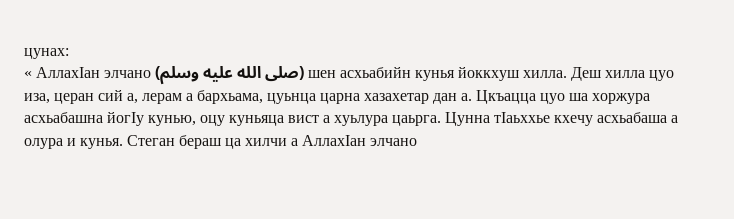цунах:
« АллахIан элчано (صلى الله عليه وسلم) шен асхьабийн кунья йоккхуш хилла. Деш хилла цуо иза, церан сий а, лерам а бархьама, цуьнца царна хазахетар дан а. Цкъацца цуо ша хоржура асхьабашна йогIу кунью, оцу куньяца вист а хуьлура цаьрга. Цунна тIаьххье кхечу асхьабаша а олура и кунья. Стеган бераш ца хилчи а АллахIан элчано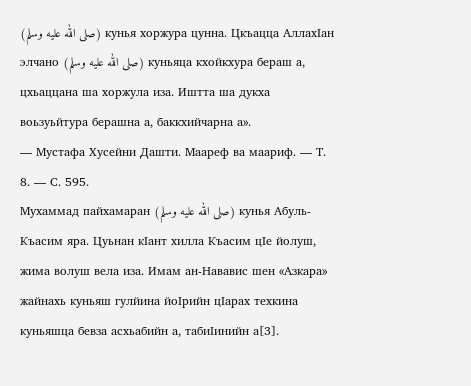(صلى الله عليه وسلم) кунья хоржура цунна. Цкъацца АллахIан элчано (صلى الله عليه وسلم) куньяца кхойкхура бераш а, цхьаццана ша хоржула иза. Иштта ша дукха воьзуьйтура берашна а, баккхийчарна а».
— Мустафа Хусейни Дашти. Маареф ва маариф. — Т. 8. — С. 595.
Мухаммад пайхамаран (صلى الله عليه وسلم) кунья Абуль-Къасим яра. Цуьнан кӀант хилла Къасим цӀе йолуш, жима волуш вела иза. Имам ан-Нававис шен «Азкара» жайнахь куньяш гулйина йоӀрийн цӀарах техкина куньяшца бевза асхьабийн а, табиӀинийн а[3].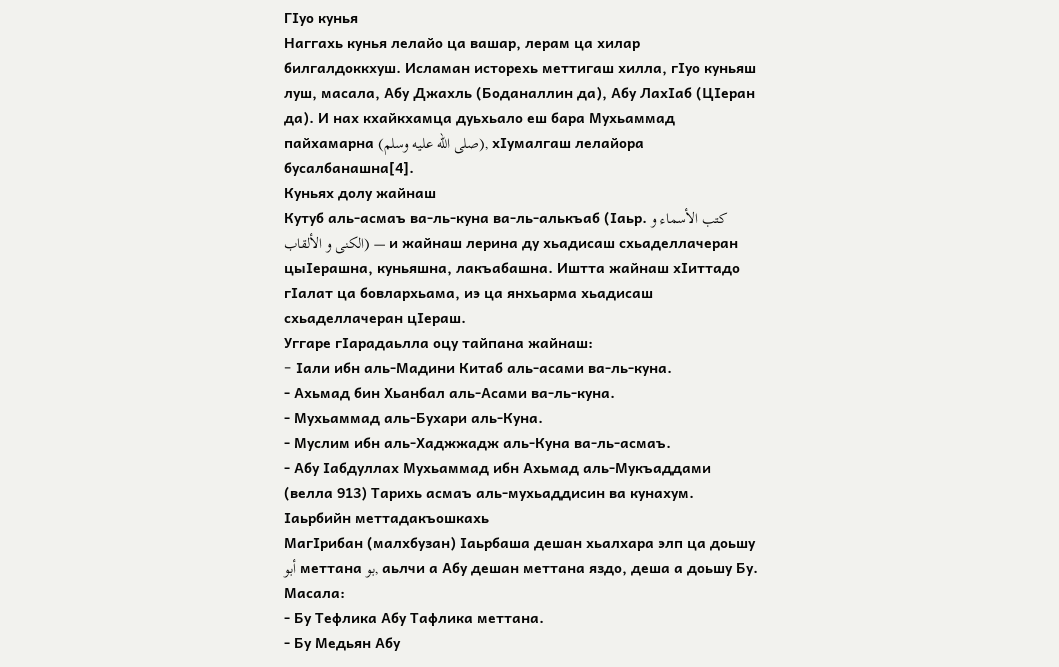ГӀуо кунья
Наггахь кунья лелайо ца вашар, лерам ца хилар билгалдоккхуш. Исламан исторехь меттигаш хилла, гӀуо куньяш луш, масала, Абу Джахль (Боданаллин да), Абу ЛахӀаб (ЦӀеран да). И нах кхайкхамца дуьхьало еш бара Мухьаммад пайхамарна (صلى الله عليه وسلم), хӀумалгаш лелайора бусалбанашна[4].
Куньях долу жайнаш
Кутуб аль-асмаъ ва-ль-куна ва-ль-алькъаб (Ӏаьр. كتب الأسماء و الكنى و الألقاب) — и жайнаш лерина ду хьадисаш схьаделлачеран цыIерашна, куньяшна, лакъабашна. Иштта жайнаш хIиттадо гIалат ца бовлархьама, иэ ца янхьарма хьадисаш схьаделлачеран цIераш.
Уггаре гIарадаьлла оцу тайпана жайнаш:
- Iали ибн аль-Мадини Китаб аль-асами ва-ль-куна.
- Ахьмад бин Хьанбал аль-Асами ва-ль-куна.
- Мухьаммад аль-Бухари аль-Куна.
- Муслим ибн аль-Хаджжадж аль-Куна ва-ль-асмаъ.
- Абу Iабдуллах Мухьаммад ибн Ахьмад аль-Мукъаддами (велла 913) Тарихь асмаъ аль-мухьаддисин ва кунахум.
Iаьрбийн меттадакъошкахь
МагIрибан (малхбузан) Iаьрбаша дешан хьалхара элп ца доьшу أبو меттана بو, аьлчи а Абу дешан меттана яздо, деша а доьшу Бу. Масала:
- Бу Тефлика Абу Тафлика меттана.
- Бу Медьян Абу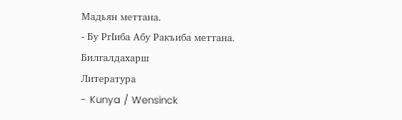Мадьян меттана.
- Бу РгIиба Абу Ракъиба меттана.
Билгалдахарш
Литература
- Kunya / Wensinck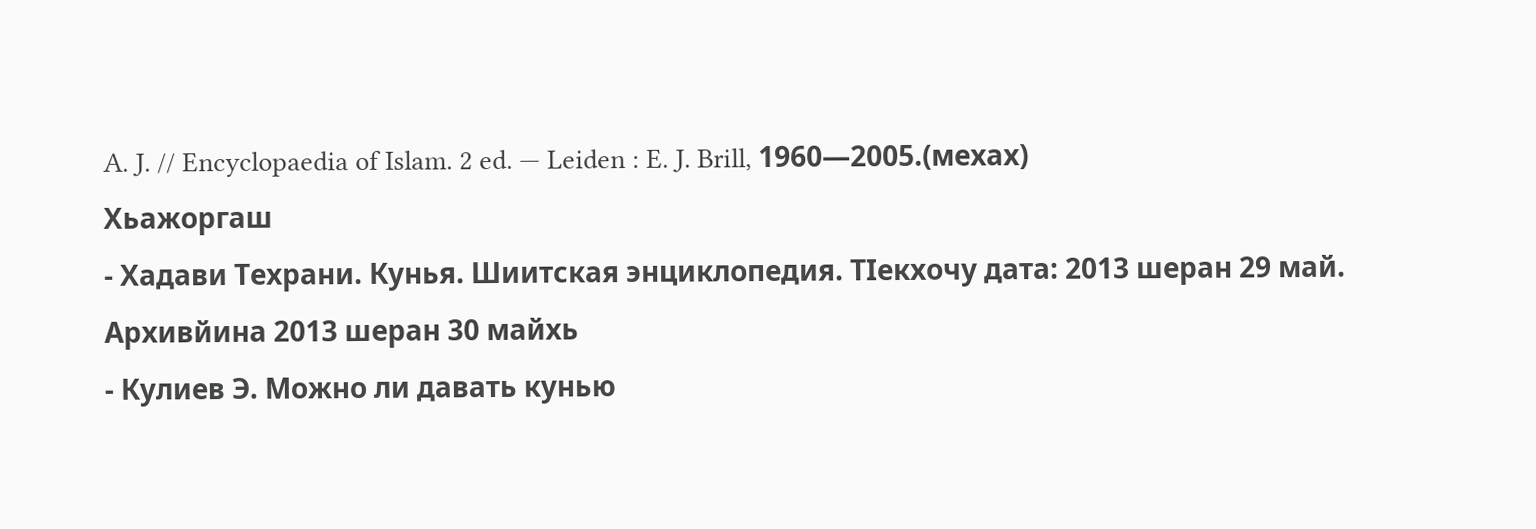A. J. // Encyclopaedia of Islam. 2 ed. — Leiden : E. J. Brill, 1960—2005.(мехах)
Хьажоргаш
- Хадави Техрани. Кунья. Шиитская энциклопедия. ТӀекхочу дата: 2013 шеран 29 май. Архивйина 2013 шеран 30 майхь
- Кулиев Э. Можно ли давать кунью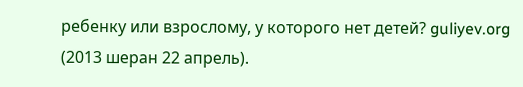ребенку или взрослому, у которого нет детей? guliyev.org (2013 шеран 22 апрель).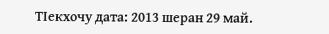ТӀекхочу дата: 2013 шеран 29 май.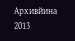Архивйина 2013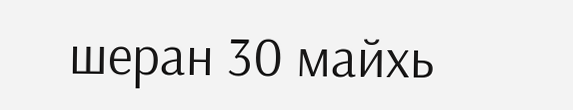шеран 30 майхь